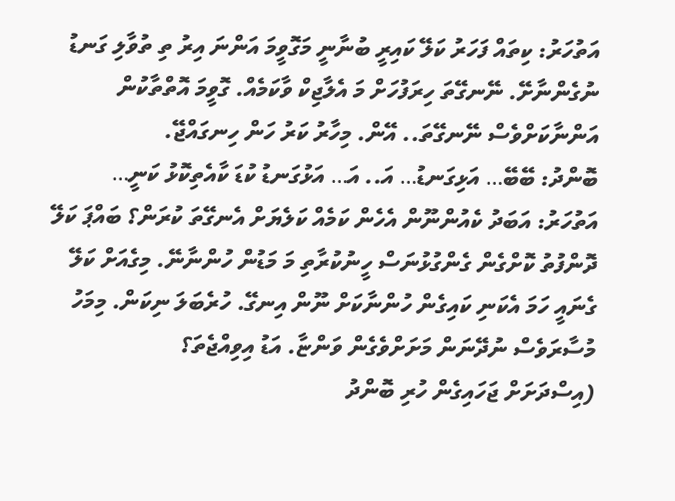އަތުހަރު: ކިތައް ފަހަރު ކަލޭ ކައިރީ ބުނާނީ މަގޮވީމަ އަންނަ އިރު ތި ތުވާލި ގަނޑު ނުގެންނާށޭ. ނޭނގޭތަ ހިރަފުހަށް މަ އެލާޖިކް ވާކަމެއް. ގޮވީމަ އޮތްތާކުން އަންނާކަށްވެސް ނޭނގޭތަ.. އޭން. މިހާރު ކަރު ހަން ހިނގައްޖޭ.
ބޮންދު: ބޭބޭ… އަޅިގަނޑު… އަ.. އަ… އަޅުގަނޑު ކުޑަ ކާއެތިކޮޅު ކަނީ…
އަތުހަރު: އަބަދު ކެއުންނޫން އެހެން ކަމެއް ކަލެޔަށް އެނގޭތަ ކުރަން؟ ބައްޕަ ކަލޭ ދޮންފުތު ކޮށްގެން ގެންގުޅުނަސް ހީނުކުރާތި މަ މަޑުން ހުންނާނޭ. މިގެއަށް ކަލޭ ގެނައީ ހަމަ އެކަނި ކައިގެން ހުންނާކަށް ނޫން އިނގޭ. ހުރެބަލަ ނިކަން. މިމަހު މުސާރަވެސް ނުދޭނަން މަށަށްވެގެން ވަންޏާ. އަޑު އިވިއްޖެތަ؟
(އިސްދަށަށް ޖަހައިގެން ހުރި ބޮންދު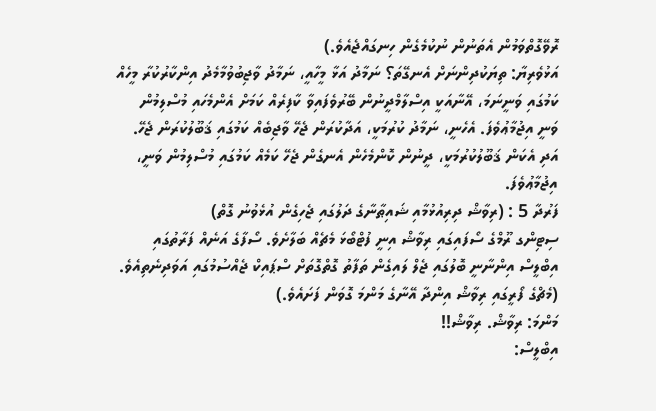ރޮވޭގޮތްވަމުން އެތަނުން ނުކުމެގެން ހިނގައްޖެއެވެ.)
އަޅުވެރިޔާ: ތިޔަކުދިންނަށް އެނގޭތަ؟ ނަމާދު އަޅާ މީހާއީ، ނަމާދު ވާޖިބުވުމާމެދު އިންކާރުކުރާ މީހެއް ކަމުގައި ވަނީނަމަ، އޭނާއަކީ އިސްލާމްދީނުން ބޭރުވެފައިވާ ކާފިރެއް ކަމަށް އެންމެހައި މުސްލިމުން ވަނީ އިޖުމާޢުވެފަ. އެހެނީ، ނަމާދު ކުރުމަކީ، އަދާކުރަން ޖެހޭ ވާޖިބެއް ކަމުގައި ޤަބޫލުކުރަން ޖެހޭ. އަދި އެކަން ޤަބޫލުކުރުމަކީ، ދީނުން ކޮންމެހެން އެނގެން ޖެހޭ ކަމެއް ކަމުގައި މުސްލިމުން ވަނީ، އިޖުމާޢުވެފަ.
ފަރުދާ 5 : (ރިވާޝް ދިރިއުޅުމާއި ޝައިޠާނާގެ ދަލުގައި ޖެހިގެން އުޅެވުނު ގޮތް)
ސިޓިންގ ރޫމްގެ ސޯފައިގައި ރިވާޝް އިނީ ފުޓްބޯޅަ މެޗެއް ބަލާށެވެ. ސޯފާގެ އަނެއް ފަރާތުގައި އިބްލީސް އިންނާނީ ބޮލުގައި ޖެލް ލައިގެން ތަފާތު ގޮތްގޮތަށް ސްޕައިކް ޖެއްސުމުގައި އަވަދިނެތިއެވެ.
(މެޗްގެ ފޯރީގައި ރިވާޝް އިންދާ އޭނާގެ މަންމަ ގޮވަން ފަށައެވެ.)
މަންމަ: ރިވާޝް. ރިވާޝް!!
އިބްލީސް: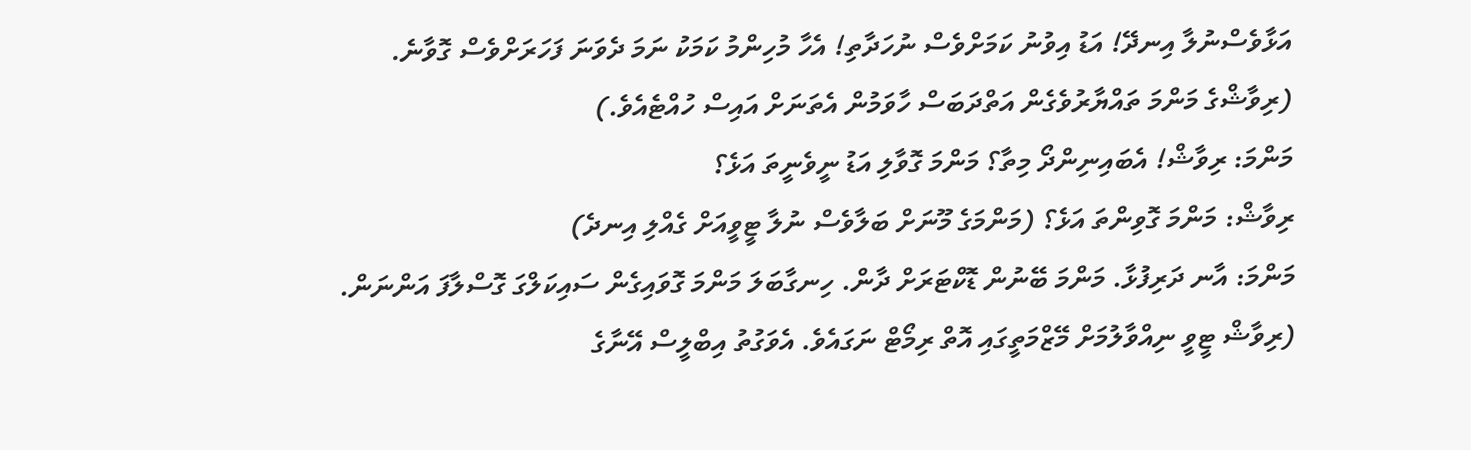އަޅާވެސްނުލާ އިނދޭ! އަޑު އިވުނު ކަމަށްވެސް ނުހަދާތި! އެހާ މުހިންމު ކަމަކު ނަމަ ދެވަނަ ފަހަރަށްވެސް ގޮވާނެ.
(ރިވާޝްގެ މަންމަ ތައްޔާރުވެގެން އަތްދަބަސް ހާވަމުން އެތަނަށް އައިސް ހުއްޓެއެވެ.)
މަންމަ: ރިވާޝް! އެބައިނިންދޯ މިތާ؟ މަންމަ ގޮވާލި އަޑު ނީވެނީތަ އަޅެ؟
ރިވާޝް: މަންމަ ގޮވިންތަ އަޅެ؟ (މަންމަގެ މޫނަށް ބަލާވެސް ނުލާ ޓީވީއަށް ގެއްލި އިނދެ)
މަންމަ: އާނ ދަރިފުޅާ. މަންމަ ބޭނުން ޑޮކްޓަރަށް ދާން. ހިނގާބަލަ މަންމަ ގޮވައިގެން ސައިކަލްގަ ގޮސްލާފަ އަންނަން.
(ރިވާޝް ޓީވީ ނިއްވާލުމަށް މޭޒްމަތީގައި އޮތް ރިމޯޓް ނަގައެވެ. އެވަގުތު އިބްލީސް އޭނާގެ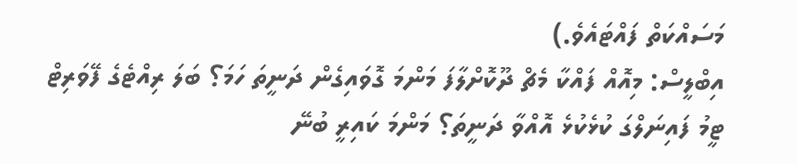މަސައްކަތް ފައްޓައެވެ.)
އިބްލީސް: މިއޮއް ފައްކާ މެޗް ދޫކޮށްލާފަ މަންމަ ގޮވައިގެން ދަނީތަ ހަމަ؟ ބަލަ ރިއްޓެގެ ފޭވަރިޓް ޓީމު ފައިނަލްގަ ކުޅެކުޅެ އޮއްވާ ދަނީތަ؟ މަންމަ ކައިރީ ބުނޭ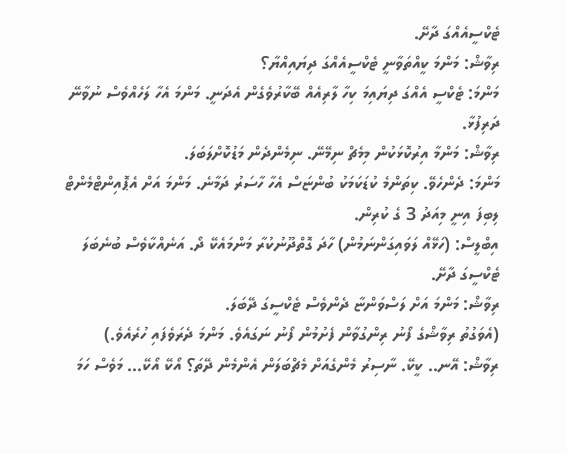ޓެކްސީއެއްގަ ދާށޭ.
ރިވާޝް: މަންމަ ކީއްތަވާނީ ޓެކްސީއެއްގަ ދިޔައިއްޔާ؟
މަންމަ: ޓެކްސީ އެއްގަ ދިޔައިމަ ކިހާ ލާރިއެއް ބޭކާރުވެގެން އެދަނީ. މަންމަ އެހާ ލަހެއްވެސް ނުވާނޭ ދަރިފުޅާ.
ރިވާޝް: މަންމާ އިރުކޮޅަކުން މިމެޗް ނިމޭނޭ. ނިމެންދެން މަޑުކޮށްލަބަލަ.
މަންމަ: ދެންހެވޭ. ކިތަންމެ ކުޑަކަމަކު ބުންޏަސް އެހާ ހާސަރު ދަމާނެ. މަންމަ އަށް އެޕޮއިންޓްމެންޓް ލިބިފަ އިނީ މިއަދު 3 ގެ ކުރިން.
އިބްލީސް: (ހަޅޭއް ލަވައިގަންނަމުން) ހާދަ ގޮތްދޫނުކުރާ މަންމައެކޭ ދޯ. އަނެއްކާވެސް ބުނެބަލަ ޓެކްސީގަ ދާށޭ.
ރިވާޝް: މަންމަ އަށް ލަސްވަންޏާ ދެންވެސް ޓެކްސީގަ ދޭބަލަ.
(އެވަގުތު ރިވާޝްގެ ފޯނު ރިންގުވާން ފެށުމުން ފޯނު ނަގައެވެ. މަންމަ ދެރަވެފައި ހުރެއެވެ.)
ރިވާޝް: އޭނ.. ކީކޭ. ނާސިރު މެންގެއަށް މެޗްބަލަން އެންމެން ދޭތަ؟ އޯކޭ އޯކޭ… މަވެސް ހަމަ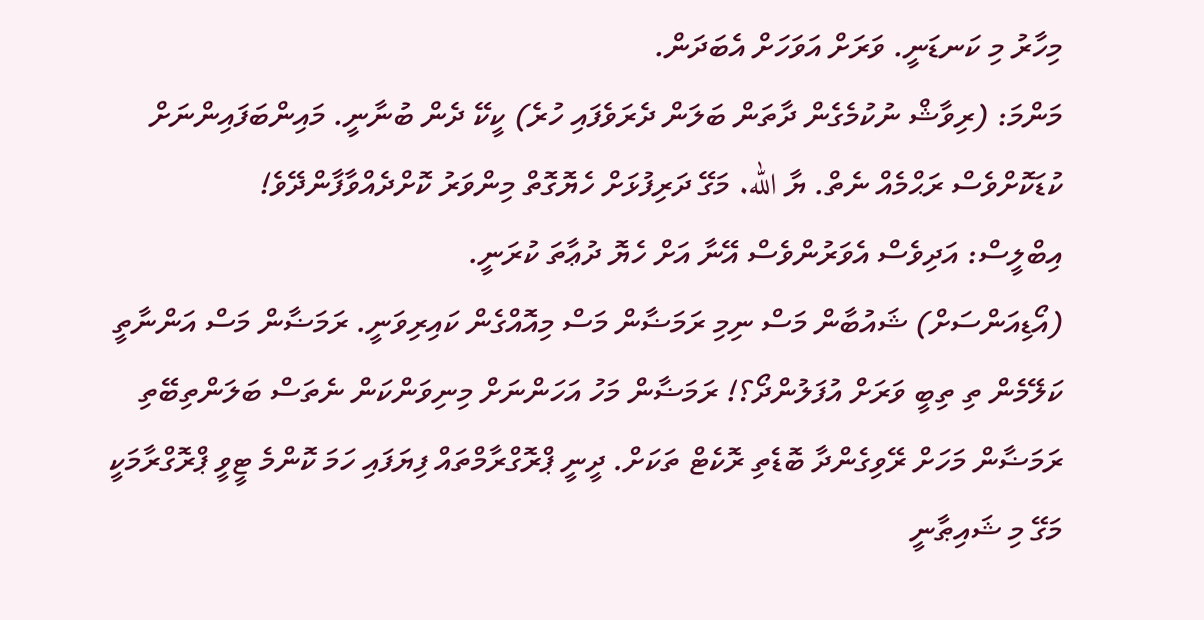މިހާރު މި ކަނޑަނީ. ވަރަށް އަވަހަށް އެބަދަން.
މަންމަ: (ރިވާޝް ނުކުމެގެން ދާތަން ބަލަން ދެރަވެފައި ހުރެ) ކީކޭ ދެން ބުނާނީ. މައިންބަފައިންނަށް ކުޑަކޮށްވެސް ރަޙްމެއް ނެތް. ޔާ الله. މަގޭ ދަރިފުޅަށް ހެޔޮގޮތް މިންވަރު ކޮށްދެއްވާފާންދޭވެ!
އިބްލީސް: އަދިވެސް އެވަރުންވެސް އޭނާ އަށް ހެޔޮ ދުޢާތަ ކުރަނީ.
(އޯޑިއަންސަށް) ޝައުބާން މަސް ނިމި ރަމަޟާން މަސް މިއޮއްގެން ކައިރިވަނީ. ރަމަޟާން މަސް އަންނާތީ ކަލޭމެން ތި ތިބީ ވަރަށް އުފަލުންދޯ؟! ރަމަޟާން މަހު އަހަންނަށް މިނިވަންކަން ނެތަސް ބަލަންތިބޭތި ރަމަޟާން މަހަށް ރޭވިގެންދާ ބޮޑެތި ރޮކެޓް ތަކަށް. ދީނީ ޕްރޮގްރާމްތައް ފިޔަފައި ހަމަ ކޮންމެ ޓީވީ ޕްރޮގްރާމަކީ މަގޭ މި ޝައިޠާނީ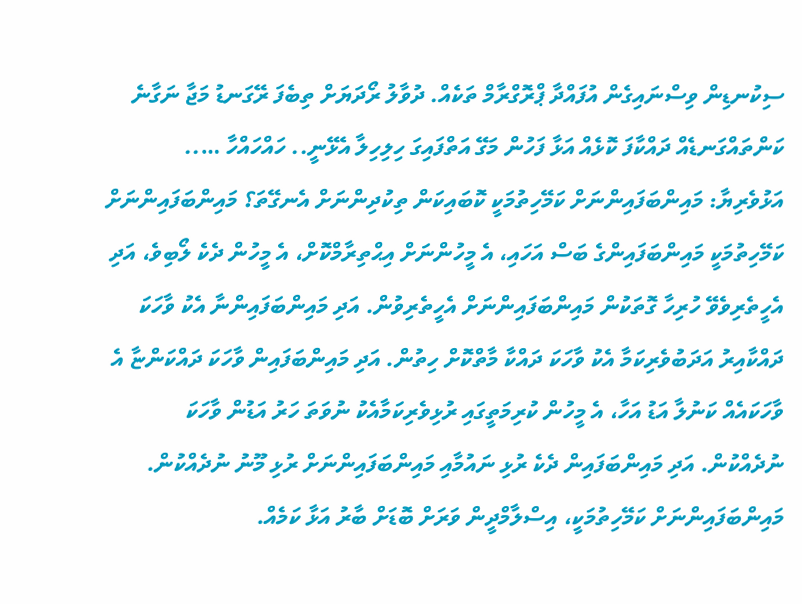ސިކުނޑިން ވިސްނައިގެން އުފައްދާ ޕްރޮގްރާމް ތަކެއް. ދުވާލު ރޯދަޔަށް ތިބެފަ ރޭގަނޑު މަޖާ ނަގާނެ ކަންތައްގަނޑެއް ދައްކާފަ ކޮޅެއް އަޅާ ފަހުން މަގޭ އަތްފައިގަ ހިލިހިލާ އެޅޭނީ.. ހައްހައްހާ …..
އަޅުވެރިޔާ: މައިންބަފައިންނަށް ކަމޭހިތުމަކީ ކޮބައިކަން ތިކުދިންނަށް އެނގޭތަ؟ މައިންބަފައިންނަށް ކަމޭހިތުމަކީ މައިންބަފައިންގެ ބަސް އަހައި، އެ މީހުންނަށް އިޙްތިރާމްކޮށް، އެ މީހުން ދެކެ ލޯބިވެ، އަދި އެހީތެރިވެވޭ ހުރިހާ ގޮތަކުން މައިންބަފައިންނަށް އެހީތެރިވުން. އަދި މައިންބަފައިންނާ އެކު ވާހަކަ ދައްކާއިރު އަދަބުވެރިކަމާ އެކު ވާހަކަ ދައްކާ މާތްކޮށް ހިތުން. އަދި މައިންބަފައިން ވާހަކަ ދައްކަންޏާ އެ ވާހަކައެއް ކަނުލާ އަޑު އަހާ، އެ މީހުން ކުރިމަތީގައި ރުޅިވެރިކަމާއެކު ނުވަތަ ހަރު އަޑުން ވާހަކަ ނުދެއްކުން. އަދި މައިންބަފައިން ދެކެ ރުޅި ނައުމާއި މައިންބަފައިންނަށް ރުޅި މޫނު ނުދެއްކުން.
މައިންބަފައިންނަށް ކަމޭހިތުމަކީ، އިސްލާމްދީން ވަރަށް ބޮޑަށް ބާރު އަޅާ ކަމެއް.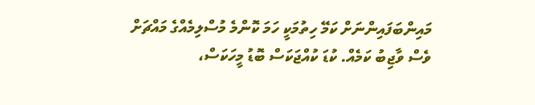މައިންބަފައިންނަށް ކަމޭ ހިތުމަކީ ހަމަ ކޮންމެ މުސްލިމެއްގެ މައްޗަށް ވެސް ވާޖިބު ކަމެއް. ކުޑަ ކުއްޖަކަސް ބޮޑު މީހަކަސް،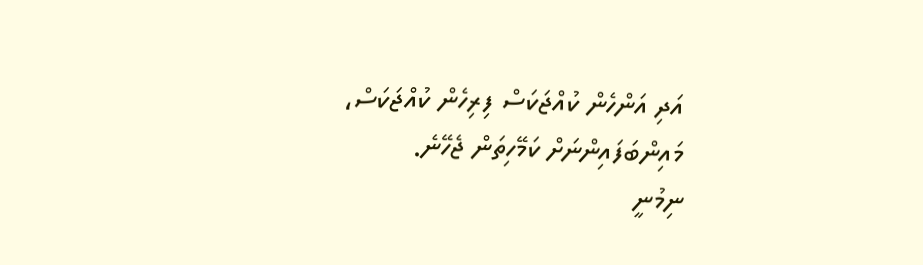އަދި އަންހެން ކުއްޖަކަސް ފިރިހެން ކުއްޖަކަސް، މައިންބަފައިންނަށް ކަމޭހިތަން ޖެހޭނެ.
ނިމުނީ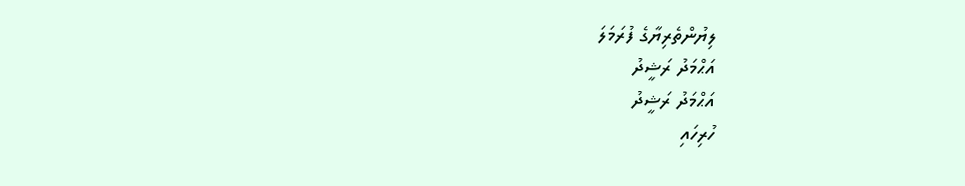ލިޔުންތެރިޔާގެ ފުރަމަލަ
އަޙްމަދު ރަޝީދު
އަޙްމަދު ރަޝީދު
ހުރިހައި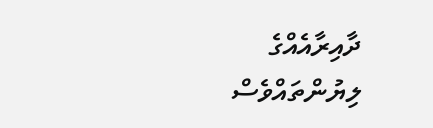ދާއިރާއެއްގެ ލިޔުންތައްވެސް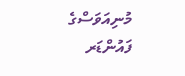މުނިއަވަސްގެ ފައުންޑަރ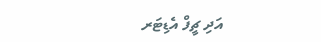އަދި ޗީފް އެޑިޓަރ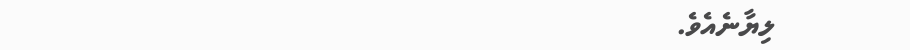ލިޔާނެއެވެ.